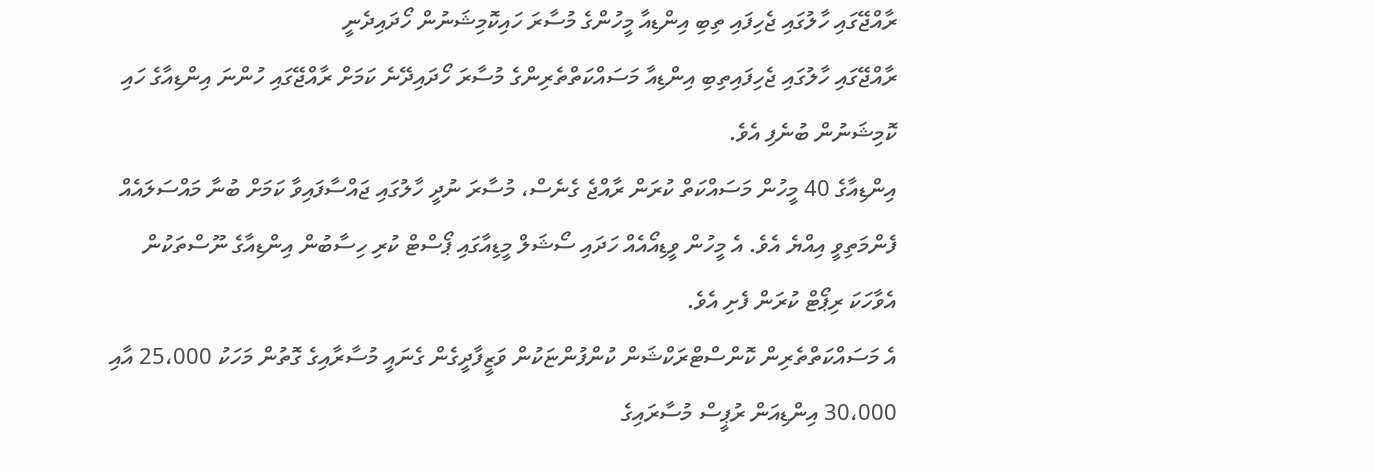ރާއްޖޭގައި ހާލުގައި ޖެހިފައި ތިބި އިންޑިއާ މީހުންގެ މުސާރަ ހައިކޮމިޝަނުން ހޯދައިދެނީ
ރާއްޖޭގައި ހާލުގައި ޖެހިފައިތިބި އިންޑިއާ މަސައްކަތްތެރިންގެ މުސާރަ ހޯދައިދޭނެ ކަމަށް ރާއްޖޭގައި ހުންނަ އިންޑިއާގެ ހައި ކޮމިޝަނުން ބުނެފި އެވެ.
އިންޑިއާގެ 40 މީހުން މަސައްކަތް ކުރަން ރާއްޖެ ގެނެސް، މުސާރަ ނުދީ ހާލުގައި ޖައްސާފައިވާ ކަމަށް ބުނާ މައްސަލައެއް ފެންމަތިވީ އިއްޔެ އެވެ. އެ މީހުން ވީޑިއޯއެއް ހަދައި ސޯޝަލް މީޑިއާގައި ޕޯސްޓް ކުރި ހިސާބުން އިންޑިއާގެ ނޫސްތަކުން އެވާހަކަ ރިޕޯޓް ކުރަން ފެށި އެވެ.
އެ މަސައްކަތްތެރިން ކޮންސްޓްރަކްޝަން ކުންފުންޏަކުން ވަޒީފާދީގެން ގެނައީ މުސާރާއިގެ ގޮތުން މަހަކު 25،000 އާއި 30،000 އިންޑިއަން ރުޕީސް މުސާރައިގެ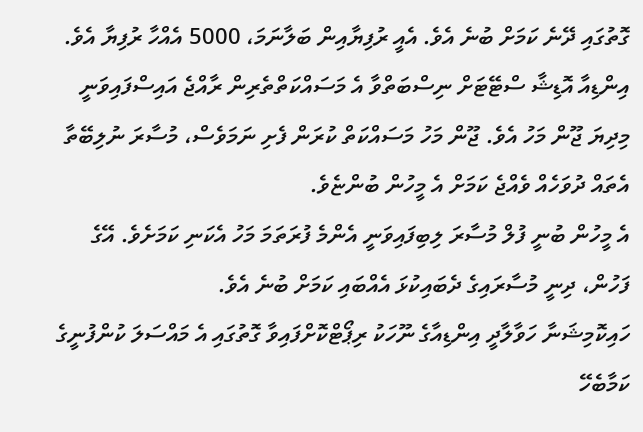ގޮތުގައި ދޭނެ ކަމަށް ބުނެ އެވެ. އެއީ ރުފިޔާއިން ބަލާނަމަ، 5000 އެއްހާ ރުފިޔާ އެވެ.
އިންޑިއާ އޮޑިޝާ ސްޓޭޓަށް ނިސްބަތްވާ އެ މަސައްކަތްތެރިން ރާއްޖެ އައިސްފައިވަނީ މިދިޔަ ޖޫން މަހު އެވެ. ޖޫން މަހު މަސައްކަތް ކުރަން ފެށި ނަމަވެސް، މުސާރަ ނުލިބޭތާ އެތައް ދުވަހެއް ވެއްޖެ ކަމަށް އެ މީހުން ބުންޏެވެ.
އެ މީހުން ބުނީ ފުލް މުސާރަ ލިބިފައިވަނީ އެންމެ ފުރަތަމަ މަހު އެކަނި ކަމަށެވެ. އޭގެ ފަހުން، ދިނީ މުސާރައިގެ ދެބައިކުޅަ އެއްބައި ކަމަށް ބުނެ އެވެ.
ހައިކޮމިޝަނާ ހަވާލާދީ އިންޑިއާގެ ނޫހަކު ރިޕޯޓްކޮށްފައިވާ ގޮތުގައި އެ މައްސަލަ ކުންފުނީގެ ކަމާބެހޭ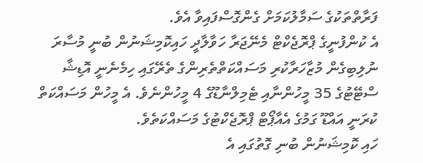ފަރާތްތަކުގެ ސަމާލުކަމަށް ގެންގޮސްފައިވާ އެވެ.
އެ ކުންފުނީގެ ޕްރޮޖެކްޓް މެނޭޖަރާ ހަވާލާދީ ހައިކޮމިޝަނުން ބުނީ މުސާރަ ނުލިބިގެން މުޒާހަރާކުރި މަސައްކަތްތެރިންގެ ތެރޭގައި ހިމެނެނީ އޮޑިޝާ ސްޓޭޓުގެ 35 މީހުންނާއި ޓެމިލްނާޑޫގެ 4 މީހުންނެވެ. އެ މީހުން މަސައްކަތް ކުރަނީ އައްޑޫ ގަމުގެ އެއާޕޯޓް ޕްރޮޖެކްޓުގެ މަސައްކަތެވެ.
ހައި ކޮމިޝަނުން ބުނި ގޮތުގައި އެ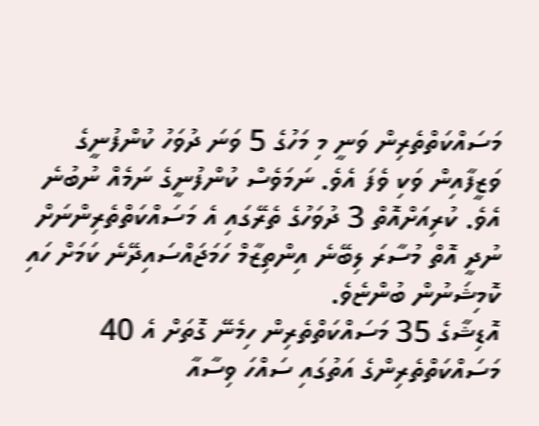މަސައްކަތްތެރިން ވަނީ މި މަހުގެ 5 ވަނަ ދުވަހު ކުންފުނީގެ ވަޒީފާއިން ވަކި ވެފަ އެވެ. ނަމަވެސް ކުންފުނީގެ ނަމެއް ނުބުނެ އެވެ. ކުރިއަށްއޮތް 3 ދުވަހުގެ ތެރޭގައި އެ މަސައްކަތްތެރިންނަށް ނުދީ އޮތް މުސާރަ ލިބޭނެ އިންތިޒާމް ހަމަޖައްސައިދޭނެ ކަމަށް ހައި ކޮމިޝަނުން ބުންޏެވެ.
އޮޑިޝާގެ 35 މަސައްކަތްތެރިން ހިމެނޭ ގޮތަށް އެ 40 މަސައްކަތްތެރިންގެ އަތުގައި ސައްހަ ވިސާއާ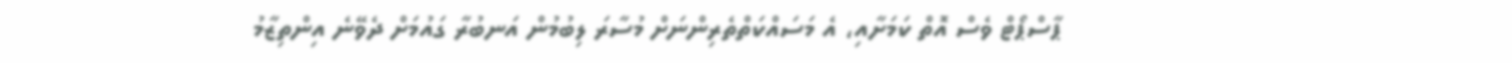ޕާސްޕޯޓް ވެސް އޮތް ކަމަށާއި، އެ މަސައްކަތްތެރިންނަށް މުސާރަ ލިބުމުން އަނބުރާ ގައުމަށް ދެވޭނެ އިންތިޒާމު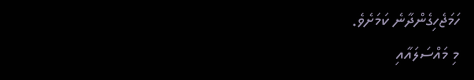ހަމަޖެހިގެންދާނެ ކަމަށެވެ.
މި މައްސަލައާއި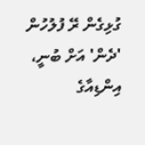ގުޅިގެން ރޭ ފުލުހުން 'ދެން' އަށް ބުނީ، އިންޑިއާގެ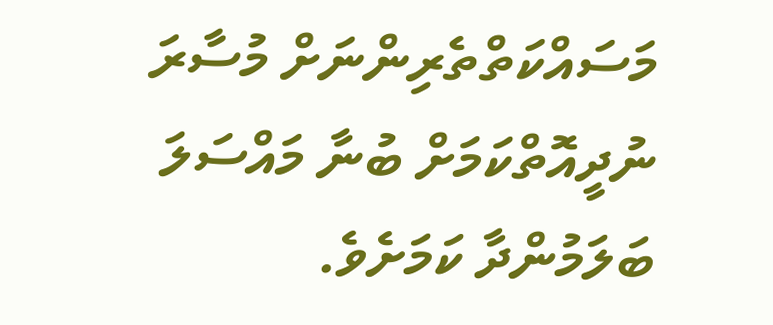މަސައްކަތްތެރިންނަށް މުސާރަ ނުދީއޮތްކަމަށް ބުނާ މައްސަލަ ބަލަމުންދާ ކަމަށެވެ.